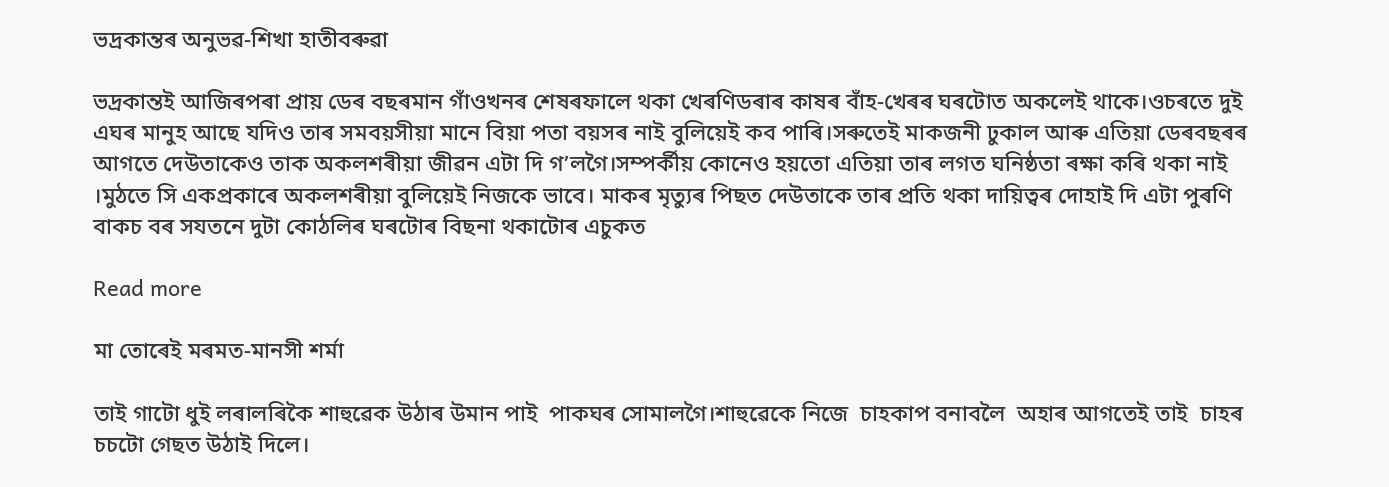ভদ্ৰকান্তৰ অনুভৱ-শিখা হাতীবৰুৱা

ভদ্ৰকান্তই আজিৰপৰা প্ৰায় ডেৰ বছৰমান গাঁওখনৰ শেষৰফালে থকা খেৰণিডৰাৰ কাষৰ বাঁহ-খেৰৰ ঘৰটোত অকলেই থাকে।ওচৰতে দুই এঘৰ মানুহ আছে যদিও তাৰ সমবয়সীয়া মানে বিয়া পতা বয়সৰ নাই বুলিয়েই কব পাৰি।সৰুতেই মাকজনী ঢুকাল আৰু এতিয়া ডেৰবছৰৰ আগতে দেউতাকেও তাক অকলশৰীয়া জীৱন এটা দি গ’লগৈ।সম্পৰ্কীয় কোনেও হয়তো এতিয়া তাৰ লগত ঘনিষ্ঠতা ৰক্ষা কৰি থকা নাই ।মুঠতে সি একপ্ৰকাৰে অকলশৰীয়া বুলিয়েই নিজকে ভাবে। মাকৰ মৃত্যুৰ পিছত দেউতাকে তাৰ প্ৰতি থকা দায়িত্বৰ দোহাই দি এটা পুৰণি বাকচ বৰ সযতনে দুটা কোঠলিৰ ঘৰটোৰ বিছনা থকাটোৰ এচুকত

Read more

মা তোৰেই মৰমত-মানসী শৰ্মা

তাই গাটো ধুই লৰালৰিকৈ শাহুৱেক উঠাৰ উমান পাই  পাকঘৰ সোমালগৈ।শাহুৱেকে নিজে  চাহকাপ বনাবলৈ  অহাৰ আগতেই তাই  চাহৰ চচটো গেছত উঠাই দিলে।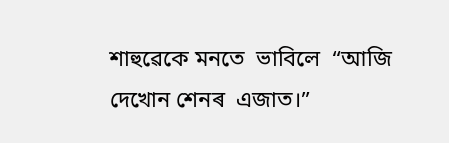শাহুৱেকে মনতে  ভাবিলে  “আজি দেখোন শেনৰ  এজাত।”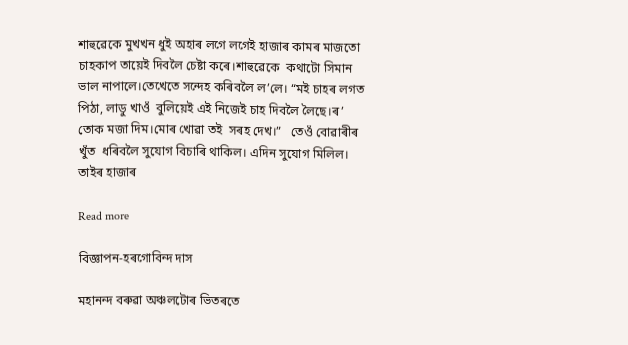শাহুৱেকে মুখখন ধুই অহাৰ লগে লগেই হাজাৰ কামৰ মাজতো চাহকাপ তায়েই দিবলৈ চেষ্টা কৰে।শাহুৱেকে  কথাটো সিমান ভাল নাপালে।তেখেতে সন্দেহ কৰিবলৈ ল’লে। “মই চাহৰ লগত পিঠা, লাডু খাওঁ  বুলিয়েই এই নিজেই চাহ দিবলৈ লৈছে।ৰ’ তোক মজা দিম।মোৰ খোৱা তই  সৰহ দেখ।”   তেওঁ বোৱাৰীৰ খুঁত  ধৰিবলৈ সুযোগ বিচাৰি থাকিল। এদিন সুযোগ মিলিল। তাইৰ হাজাৰ

Read more

বিজ্ঞাপন-হৰগোবিন্দ দাস

মহানন্দ বৰুৱা অঞ্চলটোৰ ভিতৰতে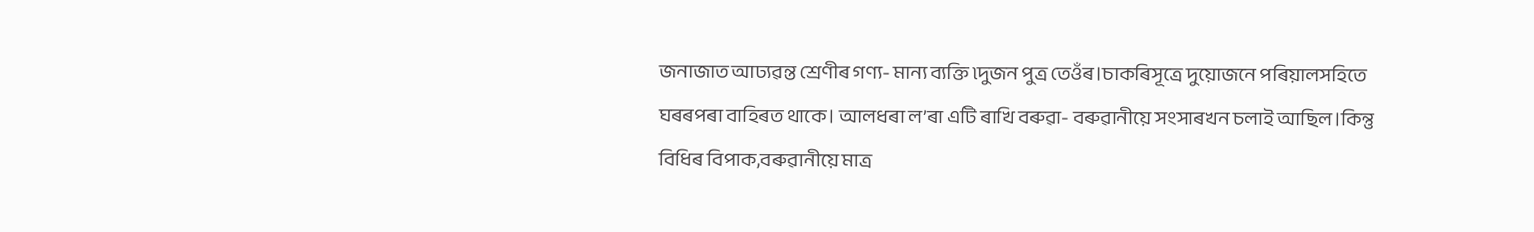জনাজাত আঢ্যৱন্ত শ্ৰেণীৰ গণ্য- মান্য ব্যক্তি ৷দুজন পুত্ৰ তেওঁৰ।চাকৰিসূত্ৰে দুয়োজনে পৰিয়ালসহিতে ঘৰৰপৰা বাহিৰত থাকে। আলধৰা ল’ৰা এটি ৰাখি বৰুৱা- বৰুৱানীয়ে সংসাৰখন চলাই আছিল।কিন্তু বিধিৰ বিপাক,বৰুৱানীয়ে মাত্ৰ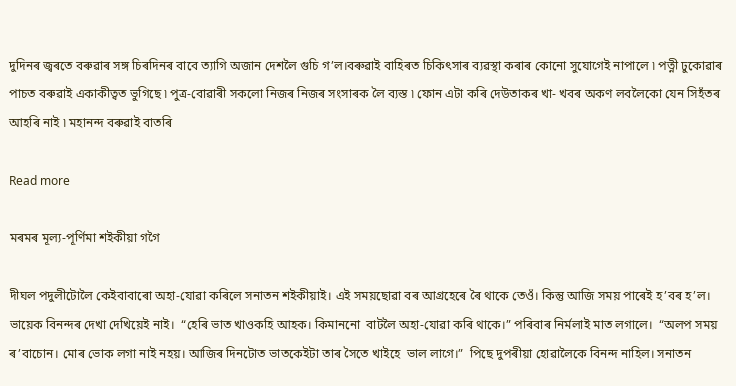দুদিনৰ জ্বৰতে বৰুৱাৰ সঙ্গ চিৰদিনৰ বাবে ত্যাগি অজান দেশলৈ গুচি গ’ল।বৰুৱাই বাহিৰত চিকিৎসাৰ ব্যৱস্থা কৰাৰ কোনো সুযোগেই নাপালে ৷ পত্নী ঢুকোৱাৰ পাচত বৰুৱাই একাকীত্বত ভুগিছে ৷ পুত্ৰ-বোৱাৰী সকলো নিজৰ নিজৰ সংসাৰক লৈ ব্যস্ত ৷ ফোন এটা কৰি দেউতাকৰ খা- খবৰ অকণ লবলৈকো যেন সিহঁতৰ আহৰি নাই ৷ মহানন্দ বৰুৱাই বাতৰি

Read more

মৰমৰ মূল্য-পূৰ্ণিমা শইকীয়া গগৈ

দীঘল পদুলীটোলৈ কেইবাবাৰো অহা-যোৱা কৰিলে সনাতন শইকীয়াই। এই সময়ছোৱা বৰ আগ্ৰহেৰে ৰৈ থাকে তেওঁ। কিন্তু আজি সময় পাৰেই হ’বৰ হ’ল। ভায়েক বিনন্দৰ দেখা দেখিয়েই নাই।  “হেৰি ভাত খাওকহি আহক। কিমাননো  বাটলৈ অহা-যোৱা কৰি থাকে।” পৰিবাৰ নিৰ্মলাই মাত লগালে।  “অলপ সময় ৰ’বাচোন। মোৰ ভোক লগা নাই নহয়। আজিৰ দিনটোত ভাতকেইটা তাৰ সৈতে খাইহে  ভাল লাগে।”  পিছে দুপৰীয়া হোৱালৈকে বিনন্দ নাহিল। সনাতন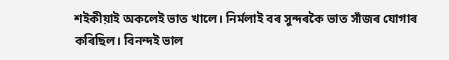শইকীয়াই অকলেই ভাত খালে। নিৰ্মলাই বৰ সুন্দৰকৈ ভাত সাঁজৰ যোগাৰ কৰিছিল। বিনন্দই ভাল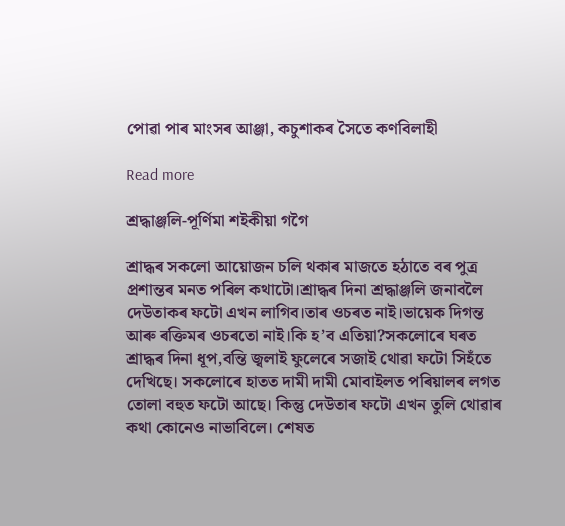পোৱা পাৰ মাংসৰ আঞ্জা, কচুশাকৰ সৈতে কণবিলাহী

Read more

শ্ৰদ্ধাঞ্জলি-পূৰ্ণিমা শইকীয়া গগৈ

শ্ৰাদ্ধৰ সকলো আয়োজন চলি থকাৰ মাজতে হঠাতে বৰ পুত্ৰ প্ৰশান্তৰ মনত পৰিল কথাটো।শ্ৰাদ্ধৰ দিনা শ্ৰদ্ধাঞ্জলি জনাবলৈ দেউতাকৰ ফটো এখন লাগিব।তাৰ ওচৰত নাই।ভায়েক দিগন্ত আৰু ৰক্তিমৰ ওচৰতো নাই।কি হ’ব এতিয়া?সকলোৰে ঘৰত শ্ৰাদ্ধৰ দিনা ধূপ,বন্তি জ্বলাই ফুলেৰে সজাই থোৱা ফটো সিহঁতে দেখিছে। সকলোৰে হাতত দামী দামী মোবাইলত পৰিয়ালৰ লগত তোলা বহুত ফটো আছে। কিন্তু দেউতাৰ ফটো এখন তুলি থোৱাৰ কথা কোনেও নাভাবিলে। শেষত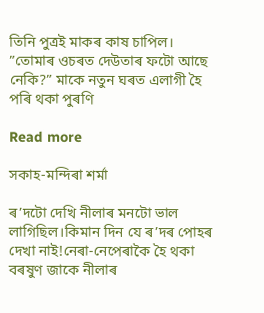তিনি পুত্ৰই মাকৰ কাষ চাপিল। ”তোমাৰ ওচৰত দেউতাৰ ফটো আছে নেকি?” মাকে নতুন ঘৰত এলাগী হৈ পৰি থকা পুৰণি

Read more

সকাহ-মন্দিৰা শৰ্মা

ৰ’দটো দেখি নীলাৰ মনটো ভাল লাগিছিল।কিমান দিন যে ৰ’দৰ পোহৰ দেখা নাই!নেৰা-নেপেৰাকৈ হৈ থকা বৰষুণ জাকে নীলাৰ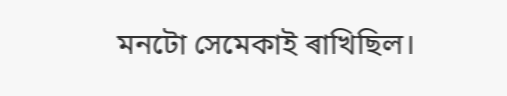মনটো সেমেকাই ৰাখিছিল।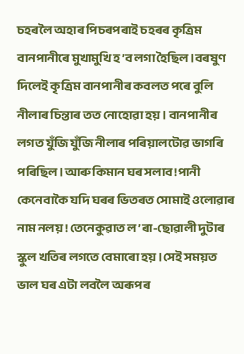চহৰলৈ অহাৰ পিচৰপৰাই চহৰৰ কৃত্রিম বানপানীৰে মুখামুখি হ’ব লগা হৈছিল।বৰষুণ দিলেই কৃত্রিম বানপানীৰ কবলত পৰে বুলি নীলাৰ চিন্তাৰ তত নোহোৱা হয়। বানপানীৰ লগত যুঁজি যুঁজি নীলাৰ পৰিয়ালটোৱ ভাগৰি পৰিছিল।আৰু কিমান ঘৰ সলাব!পানী কেনেবাকৈ যদি ঘৰৰ ভিতৰত সোমাই ওলোৱাৰ নাম নলয় ! তেনেকুৱাত ল’ৰা-ছোৱালী দুটাৰ স্কুল খতিৰ লগতে বেমাৰো হয়।সেই সময়ত ভাল ঘৰ এটা লবলৈ অৰূপৰ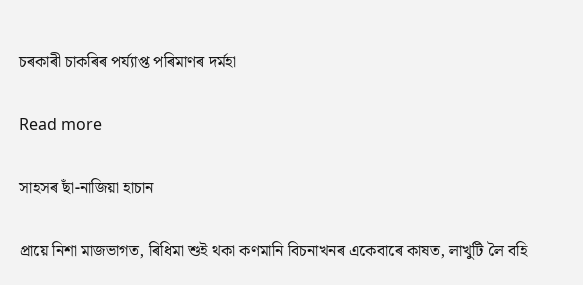চৰকাৰী চাকৰিৰ পৰ্য্যাপ্ত পৰিমাণৰ দৰ্মহা

Read more

সাহসৰ ছাঁ-নাজিয়া হাচান

প্ৰায়ে নিশা মাজভাগত, ৰিধিমা শুই থকা কণমানি বিচনাখনৰ একেবাৰে কাষত, লাখুটি লৈ বহি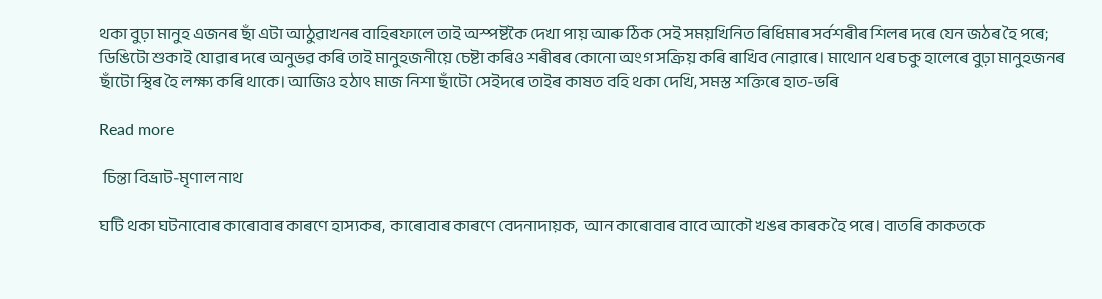থকা বুঢ়া মানুহ এজনৰ ছাঁ এটা আঠুৱাখনৰ বাহিৰফালে তাই অস্পষ্টকৈ দেখা পায় আৰু ঠিক সেই সময়খিনিত ৰিধিমাৰ সৰ্বশৰীৰ শিলৰ দৰে যেন জঠৰ হৈ পৰে; ডিঙিটো শুকাই যোৱাৰ দৰে অনুভৱ কৰি তাই মানুহজনীয়ে চেষ্টা কৰিও শৰীৰৰ কোনো অংগ সক্ৰিয় কৰি ৰাখিব নোৱাৰে। মাথোন থৰ চকু হালেৰে বুঢ়া মানুহজনৰ ছাঁটো স্থিৰ হৈ লক্ষ্য কৰি থাকে। আজিও হঠাৎ মাজ নিশা ছাঁটো সেইদৰে তাইৰ কাষত বহি থকা দেখি, সমস্ত শক্তিৰে হাত-ভৰি

Read more

 চিন্তা বিভ্ৰাট-মৃণাল নাথ

ঘটি থকা ঘটনাবোৰ কাৰোবাৰ কাৰণে হাস্যকৰ,  কাৰোবাৰ কাৰণে বেদনাদায়ক,  আন কাৰোবাৰ বাবে আকৌ খঙৰ কাৰক হৈ পৰে। বাতৰি কাকতকে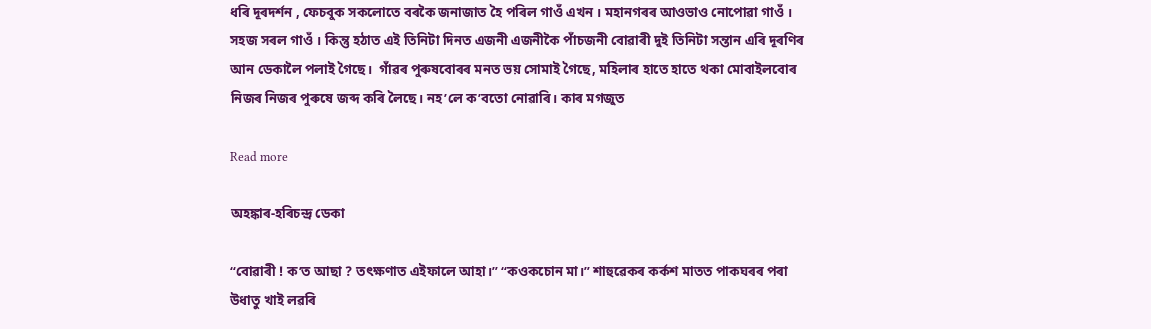ধৰি দূৰদৰ্শন , ফেচবুক সকলোতে বৰকৈ জনাজাত হৈ পৰিল গাওঁ এখন । মহানগৰৰ আওভাও নোপোৱা গাওঁ । সহজ সৰল গাওঁ । কিন্তু হঠাত এই তিনিটা দিনত এজনী এজনীকৈ পাঁচজনী বোৱাৰী দুই তিনিটা সন্তান এৰি দূৰণিৰ আন ডেকালৈ পলাই গৈছে।  গাঁৱৰ পুৰুষবোৰৰ মনত ভয় সোমাই গৈছে, মহিলাৰ হাতে হাতে থকা মোবাইলবোৰ নিজৰ নিজৰ পুৰুষে জব্দ কৰি লৈছে। নহ’লে ক’বতো নোৱাৰি। কাৰ মগজুত

Read more

অহঙ্কাৰ-হৰিচন্দ্ৰ ডেকা

“বোৱাৰী ! ক’ত আছা ? তৎক্ষণাত এইফালে আহা।” “কওকচোন মা।” শাহুৱেকৰ কৰ্কশ মাতত পাকঘৰৰ পৰা উধাতু খাই লৱৰি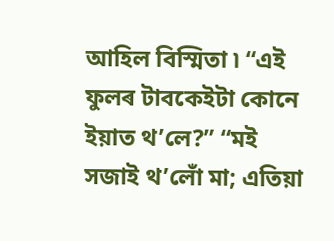আহিল বিস্মিতা ৷ “এই ফুলৰ টাবকেইটা কোনে ইয়াত থ’লে?” “মই সজাই থ’লোঁ মা; এতিয়া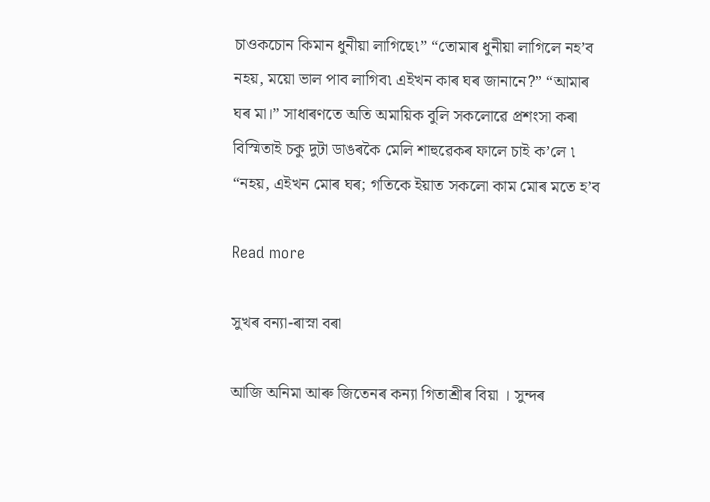চাওকচোন কিমান ধুনীয়া লাগিছে৷” “তোমাৰ ধুনীয়া লাগিলে নহ’ব নহয়, ময়ো ভাল পাব লাগিব৷ এইখন কাৰ ঘৰ জানানে?” “আমাৰ ঘৰ মা।” সাধাৰণতে অতি অমায়িক বুলি সকলোৱে প্ৰশংসা কৰা বিস্মিতাই চকু দুটা ডাঙৰকৈ মেলি শাহুৱেকৰ ফালে চাই ক’লে ৷ “নহয়, এইখন মোৰ ঘৰ; গতিকে ইয়াত সকলো কাম মোৰ মতে হ’ব

Read more

সুখৰ বন্যা-ৰাস্না বৰা

আজি অনিমা আৰু জিতেনৰ কন্যা গিতাশ্ৰীৰ বিয়া । সুন্দৰ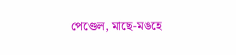পেণ্ডেল, মাছে-মঙহে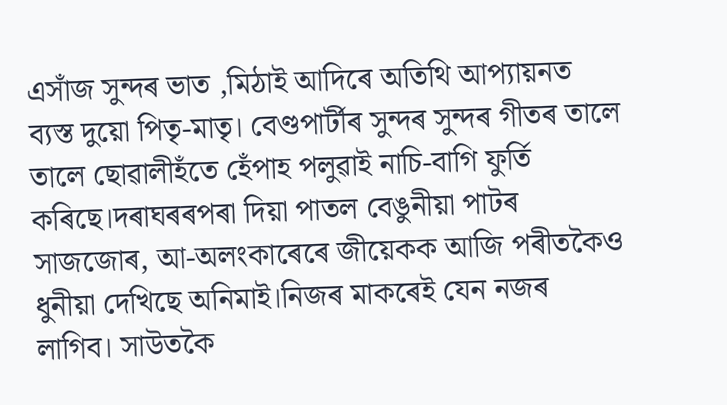এসাঁজ সুন্দৰ ভাত ,মিঠাই আদিৰে অতিথি আপ্যায়নত ব্যস্ত দুয়ো পিতৃ-মাতৃ। বেণ্ডপাৰ্টীৰ সুন্দৰ সুন্দৰ গীতৰ তালে তালে ছোৱালীহঁতে হেঁপাহ পলুৱাই নাচি-বাগি ফুৰ্তি কৰিছে।দৰাঘৰৰপৰা দিয়া পাতল বেঙুনীয়া পাটৰ সাজজোৰ, আ-অলংকাৰেৰে জীয়েকক আজি পৰীতকৈও ধুনীয়া দেখিছে অনিমাই।নিজৰ মাকৰেই যেন নজৰ লাগিব। সাউতকৈ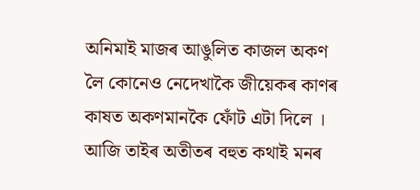অনিমাই মাজৰ আঙুলিত কাজল অকণ লৈ কোনেও নেদেখাকৈ জীয়েকৰ কাণৰ কাষত অকণমানকৈ ফোঁট এটা দিলে । আজি তাইৰ অতীতৰ বহুত কথাই মনৰ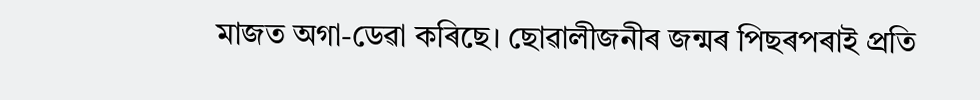মাজত অগা-ডেৱা কৰিছে। ছোৱালীজনীৰ জন্মৰ পিছৰপৰাই প্ৰতি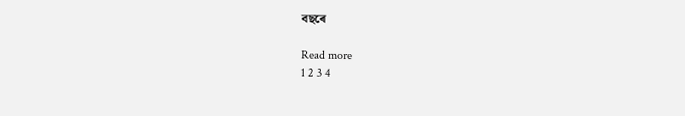বছৰে

Read more
1 2 3 4